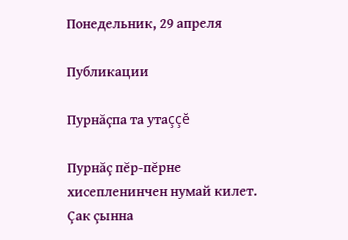Понедельник, 29 апреля

Публикации

Пурнăçпа та утаççĕ

Пурнăç пĕр-пĕрне хисепленинчен нумай килет.  Çак çынна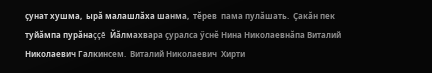çунат хушма,  ырă малашлăха шанма,  тĕрев  пама пулăшать.  Çакăн пек туйăмпа пурăнаççĕ  Йăлмахвара çуралса ӳснĕ Нина Николаевнăпа Виталий Николаевич Галкинсем.  Виталий Николаевич  Хирти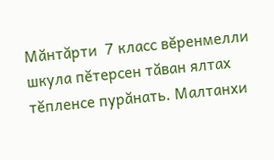Мăнтăрти  7 класс вĕренмелли шкула пĕтерсен тăван ялтах тĕпленсе пурăнать. Малтанхи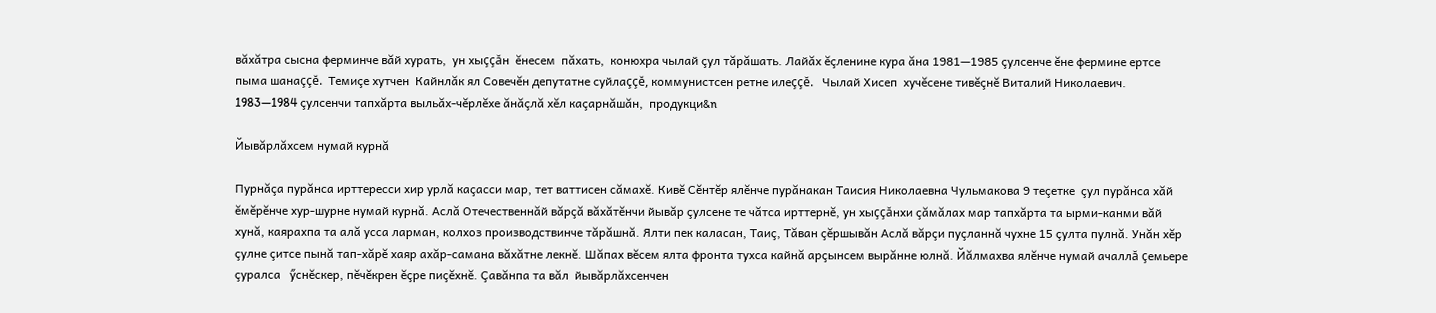вăхăтра сысна ферминче вăй хурать,  ун хыççăн  ĕнесем  пăхать,  конюхра чылай çул тăрăшать. Лайăх ĕçленине кура ăна 1981—1985 çулсенче ĕне фермине ертсе пыма шанаççĕ.  Темиçе хутчен  Кайнлăк ял Совечĕн депутатне суйлаççĕ, коммунистсен ретне илеççĕ.   Чылай Хисеп  хучĕсене тивĕçнĕ Виталий Николаевич. 1983—1984 çулсенчи тапхăрта выльăх-чĕрлĕхе ăнăçлă хĕл каçарнăшăн,  продукци&n

Йывăрлăхсем нумай курнă

Пурнăçа пурăнса ирттересси хир урлă каçасси мар, тет ваттисен сăмахĕ. Кивĕ Сĕнтĕр ялĕнче пурăнакан Таисия Николаевна Чульмакова 9 теçетке  çул пурăнса хăй ĕмĕрĕнче хур-шурне нумай курнă. Аслă Отечественнăй вăрçă вăхăтĕнчи йывăр çулсене те чăтса ирттернĕ, ун хыççăнхи çăмăлах мар тапхăрта та ырми-канми вăй хунă, каярахпа та алă усса ларман, колхоз производствинче тăрăшнă. Ялти пек каласан, Таиç, Тăван çĕршывăн Аслă вăрçи пуçланнă чухне 15 çулта пулнă. Унăн хĕр çулне çитсе пынă тап-хăрĕ хаяр ахăр-самана вăхăтне лекнĕ. Шăпах вĕсем ялта фронта тухса кайнă арçынсем вырăнне юлнă. Йăлмахва ялĕнче нумай ачаллă çемьере çуралса   ӳснĕскер, пĕчĕкрен ĕçре пиçĕхнĕ. Çавăнпа та вăл  йывăрлăхсенчен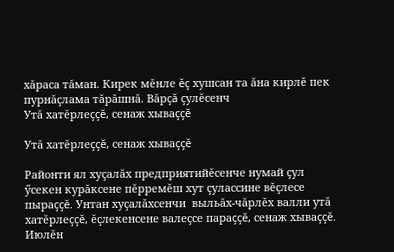хăраса тăман. Кирек мĕнле ĕç хушсан та ăна кирлĕ пек пурнăçлама тăрăшнă. Вăрçă çулĕсенч
Утă хатĕрлеççĕ, сенаж хываççĕ

Утă хатĕрлеççĕ, сенаж хываççĕ

Районти ял хуçалăх предприятийĕсенче нумай çул ӳсекен курăксене пĕрремĕш хут çулассине вĕçлесе пыраççĕ. Унтан хуçалăхсенчи  выльăх-чăрлĕх валли утă хатĕрлеççĕ, ĕçлекенсене валеçсе параççĕ, сенаж хываççĕ. Июлĕн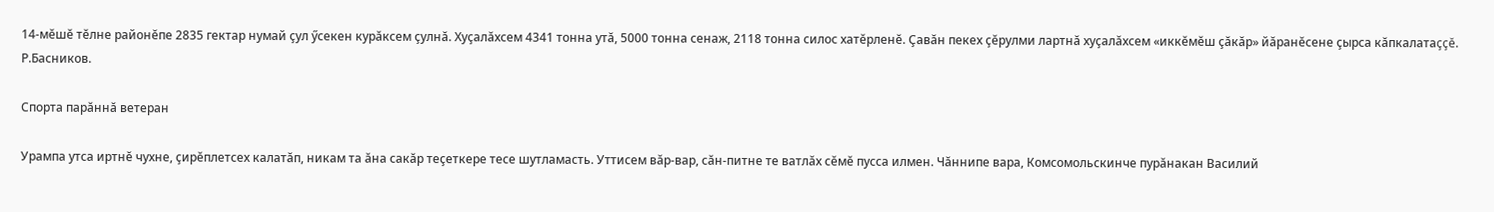14-мĕшĕ тĕлне районĕпе 2835 гектар нумай çул ӳсекен курăксем çулнă. Хуçалăхсем 4341 тонна утă, 5000 тонна сенаж, 2118 тонна силос хатĕрленĕ. Çавăн пекех çĕрулми лартнă хуçалăхсем «иккĕмĕш çăкăр» йăранĕсене çырса кăпкалатаççĕ. Р.Басников.

Спорта парăннă ветеран

Урампа утса иртнĕ чухне, çирĕплетсех калатăп, никам та ăна сакăр теçеткере тесе шутламасть. Уттисем вăр-вар, сăн-питне те ватлăх сĕмĕ пусса илмен. Чăннипе вара, Комсомольскинче пурăнакан Василий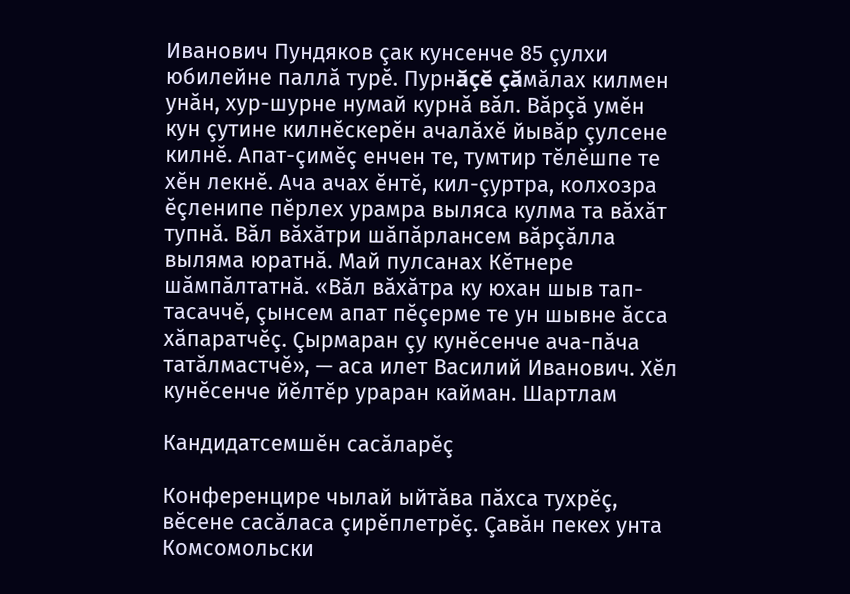Иванович Пундяков çак кунсенче 85 çулхи юбилейне паллă турĕ. Пурнăçĕ çăмăлах килмен унăн, хур-шурне нумай курнă вăл. Вăрçă умĕн кун çутине килнĕскерĕн ачалăхĕ йывăр çулсене килнĕ. Апат-çимĕç енчен те, тумтир тĕлĕшпе те хĕн лекнĕ. Ача ачах ĕнтĕ, кил-çуртра, колхозра ĕçленипе пĕрлех урамра выляса кулма та вăхăт тупнă. Вăл вăхăтри шăпăрлансем вăрçăлла выляма юратнă. Май пулсанах Кĕтнере шăмпăлтатнă. «Вăл вăхăтра ку юхан шыв тап-тасаччĕ, çынсем апат пĕçерме те ун шывне ăсса хăпаратчĕç. Çырмаран çу кунĕсенче ача-пăча татăлмастчĕ», — аса илет Василий Иванович. Хĕл кунĕсенче йĕлтĕр ураран кайман. Шартлам

Кандидатсемшĕн сасăларĕç

Конференцире чылай ыйтăва пăхса тухрĕç, вĕсене сасăласа çирĕплетрĕç. Çавăн пекех унта Комсомольски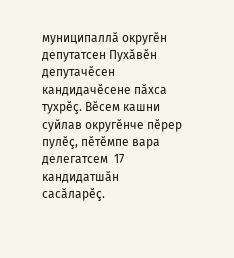муниципаллă округĕн депутатсен Пухăвĕн депутачĕсен кандидачĕсене пăхса тухрĕç. Вĕсем кашни суйлав округĕнче пĕрер пулĕç, пĕтĕмпе вара  делегатсем  17 кандидатшăн сасăларĕç.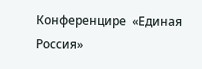Конференцире  «Единая Россия»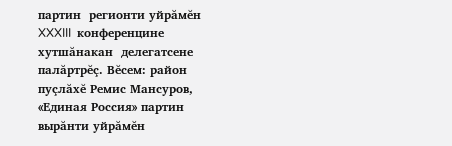партин  регионти уйрăмĕн XXXIII  конференцине хутшăнакан  делегатсене палăртрĕç. Вĕсем: район пуçлăхĕ Ремис Мансуров,   «Единая Россия» партин вырăнти уйрăмĕн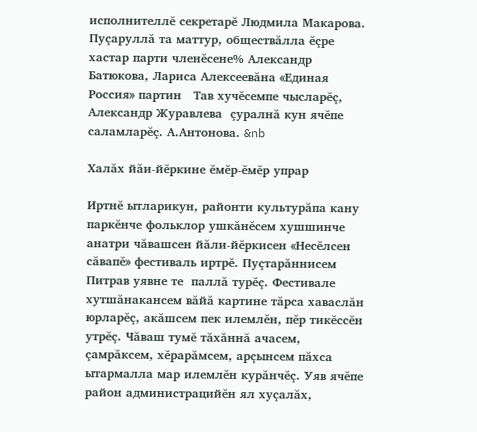исполнителлĕ секретарĕ Людмила Макарова.  Пуçаруллă та маттур, обществăлла ĕçре хастар парти членĕсене% Александр Батюкова, Лариса Алексеевăна «Единая Россия» партин   Тав хучĕсемпе чысларĕç,  Александр Журавлева  çуралнă кун ячĕпе саламларĕç. А.Антонова. &nb

Халăх йăи-йĕркине ĕмĕр-ĕмĕр упрар

Иртнĕ ытларикун, районти культурăпа кану паркĕнче фольклор ушкăнĕсем хушшинче анатри чăвашсен йăли-йĕркисен «Несĕлсен    сăвапĕ» фестиваль иртрĕ. Пуçтарăннисем Питрав уявне те  паллă турĕç. Фестивале хутшăнакансем вăйă картине тăрса хаваслăн юрларĕç, акăшсем пек илемлĕн, пĕр тикĕссĕн утрĕç. Чăваш тумĕ тăхăннă ачасем, çамрăксем, хĕрарăмсем, арçынсем пăхса ытармалла мар илемлĕн курăнчĕç. Уяв ячĕпе район администрацийĕн ял хуçалăх,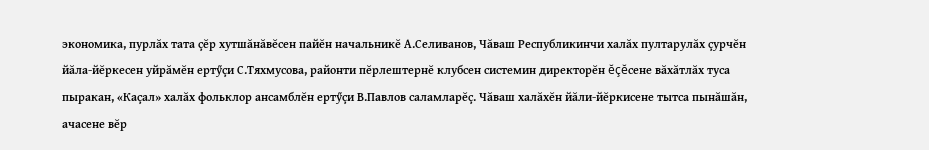экономика, пурлăх тата çĕр хутшăнăвĕсен пайĕн начальникĕ А.Селиванов, Чăваш Республикинчи халăх пултарулăх çурчĕн йăла-йĕркесен уйрăмĕн ертӳçи С.Тяхмусова, районти пĕрлештернĕ клубсен системин директорĕн ĕçĕсене вăхăтлăх туса пыракан, «Каçал» халăх фольклор ансамблĕн ертӳçи В.Павлов саламларĕç. Чăваш халăхĕн йăли-йĕркисене тытса пынăшăн, ачасене вĕр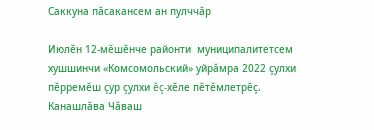Саккуна пăсакансем ан пулччăр

Июлĕн 12-мĕшĕнче районти  муниципалитетсем хушшинчи «Комсомольский» уйрăмра 2022 çулхи пĕрремĕш çур çулхи ĕç-хĕле пĕтĕмлетрĕç. Канашлăва Чăваш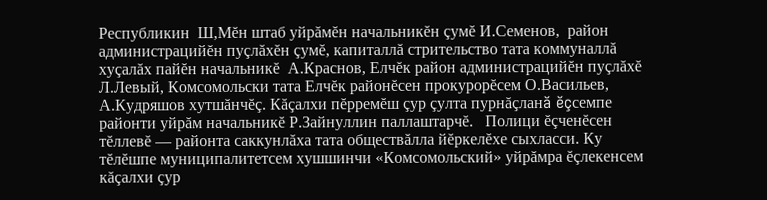Республикин  Ш,Мĕн штаб уйрăмĕн начальникĕн çумĕ И.Семенов,  район администрацийĕн пуçлăхĕн çумĕ, капиталлă стрительство тата коммуналлă хуçалăх пайĕн начальникĕ  А.Краснов, Елчĕк район администрацийĕн пуçлăхĕ Л.Левый, Комсомольски тата Елчĕк районĕсен прокурорĕсем О.Васильев, А.Кудряшов хутшăнчĕç. Кăçалхи пĕрремĕш çур çулта пурнăçланă ĕçсемпе районти уйрăм начальникĕ Р.Зайнуллин паллаштарчĕ.   Полици ĕçченĕсен   тĕллевĕ — районта саккунлăха тата обществăлла йĕркелĕхе сыхласси. Ку тĕлĕшпе муниципалитетсем хушшинчи «Комсомольский» уйрăмра ĕçлекенсем кăçалхи çур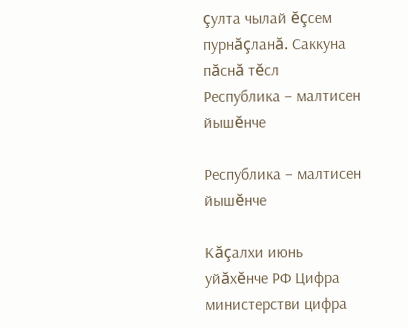çулта чылай ĕçсем пурнăçланă. Саккуна пăснă тĕсл
Республика – малтисен йышĕнче

Республика – малтисен йышĕнче

Кăçалхи июнь уйăхĕнче РФ Цифра министерстви цифра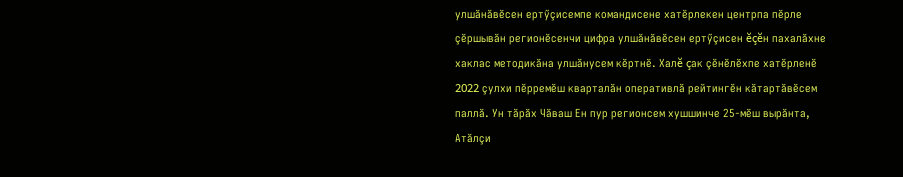улшăнăвĕсен ертӳçисемпе командисене хатĕрлекен центрпа пĕрле çĕршывăн регионĕсенчи цифра улшăнăвĕсен ертӳçисен ĕçĕн пахалăхне хаклас методикăна улшăнусем кĕртнĕ. Халĕ çак çĕнĕлĕхпе хатĕрленĕ 2022 çулхи пĕрремĕш кварталăн оперативлă рейтингĕн кăтартăвĕсем паллă. Ун тăрăх Чăваш Ен пур регионсем хушшинче 25-мĕш вырăнта, Атăлçи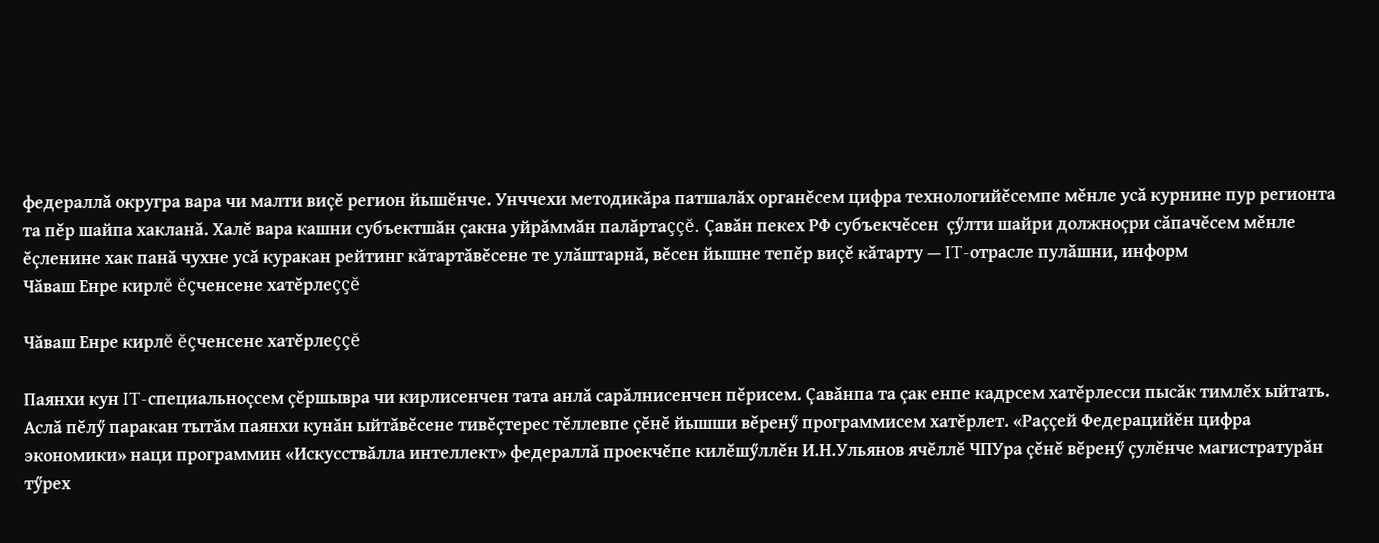федераллă округра вара чи малти виçĕ регион йышĕнче. Унччехи методикăра патшалăх органĕсем цифра технологийĕсемпе мĕнле усă курнине пур регионта та пĕр шайпа хакланă. Халĕ вара кашни субъектшăн çакна уйрăммăн палăртаççĕ. Çавăн пекех РФ субъекчĕсен  çӳлти шайри должноçри сăпачĕсем мĕнле ĕçленине хак панă чухне усă куракан рейтинг кăтартăвĕсене те улăштарнă, вĕсен йышне тепĕр виçĕ кăтарту — IT-отрасле пулăшни, информ
Чăваш Енре кирлĕ ĕçченсене хатĕрлеççĕ

Чăваш Енре кирлĕ ĕçченсене хатĕрлеççĕ

Паянхи кун IT-специальноçсем çĕршывра чи кирлисенчен тата анлă сарăлнисенчен пĕрисем. Çавăнпа та çак енпе кадрсем хатĕрлесси пысăк тимлĕх ыйтать. Аслă пĕлӳ паракан тытăм паянхи кунăн ыйтăвĕсене тивĕçтерес тĕллевпе çĕнĕ йышши вĕренӳ программисем хатĕрлет. «Раççей Федерацийĕн цифра экономики» наци программин «Искусствăлла интеллект» федераллă проекчĕпе килĕшӳллĕн И.Н.Ульянов ячĕллĕ ЧПУра çĕнĕ вĕренӳ çулĕнче магистратурăн тӳрех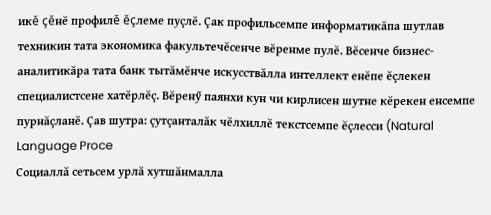икĕ çĕнĕ профилĕ ĕçлеме пуçлĕ. Çак профильсемпе информатикăпа шутлав техникин тата экономика факультечĕсенче вĕренме пулĕ. Вĕсенче бизнес-аналитикăра тата банк тытăмĕнче искусствăлла интеллект енĕпе ĕçлекен специалистсене хатĕрлĕç. Вĕренӳ паянхи кун чи кирлисен шутне кĕрекен енсемпе пурнăçланĕ. Çав шутра: çутçанталăк чĕлхиллĕ текстсемпе ĕçлесси (Natural Language Proce
Социаллă сетьсем урлă хутшăнмалла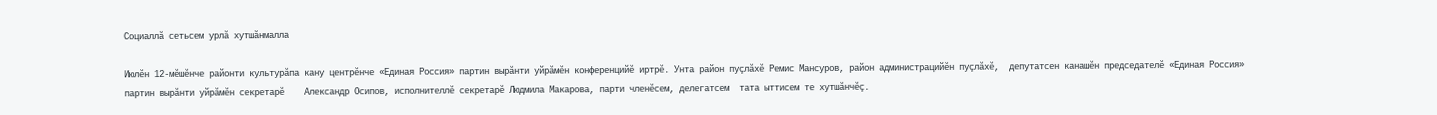Социаллă сетьсем урлă хутшăнмалла

Июлĕн 12-мĕшĕнче районти культурăпа кану центрĕнче «Единая Россия» партин вырăнти уйрăмĕн конференцийĕ иртрĕ. Унта район пуçлăхĕ Ремис Мансуров, район администрацийĕн пуçлăхĕ,  депутатсен канашĕн председателĕ «Единая Россия» партин вырăнти уйрăмĕн секретарĕ    Александр Осипов, исполнителлĕ секретарĕ Людмила Макарова, парти членĕсем, делегатсем  тата ыттисем те хутшăнчĕç.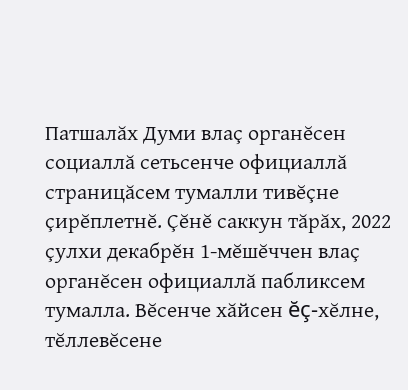Патшалăх Думи влаç органĕсен социаллă сетьсенче официаллă страницăсем тумалли тивĕçне çирĕплетнĕ. Çĕнĕ саккун тăрăх, 2022 çулхи декабрĕн 1-мĕшĕччен влаç органĕсен официаллă пабликсем тумалла. Вĕсенче хăйсен ĕç-хĕлне, тĕллевĕсене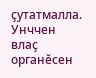çутатмалла. Унччен влаç органĕсен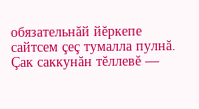обязательнăй йĕркепе сайтсем çеç тумалла пулнă. Çак саккунăн тĕллевĕ —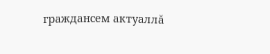граждансем актуаллă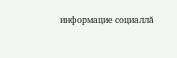информацие социаллă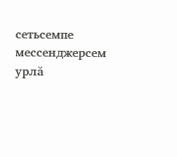сетьсемпе мессенджерсем урлă